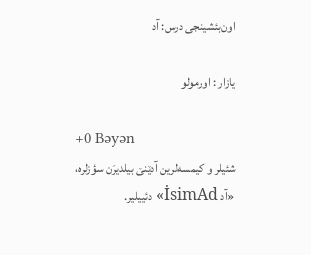اون‌بئشینجی درس: آد

یازار : اورمولو

+0 Bəyən
شئیلر و کیمسه‌لرین آدێنێ بیلدیرَن سؤزلره، «آد İsimAd» دئییلیر.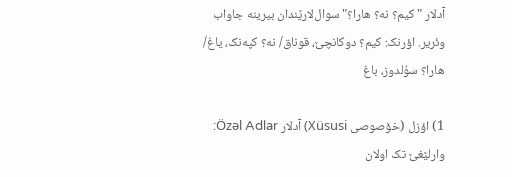آدلار "کیم؟ نه؟ هارا؟" سوال‌لارێندان بیرینه جاواب وئریر. اؤرنک: کیم؟ دوکانچێ، قوناق/ نه؟ کپه‌نک، یاغ/ هارا؟ سوُلدوز، باغ

1) اؤزل (خۆصوصی Xüsusi) آدلار Özəl Adlar: وارلێغێ تک اولان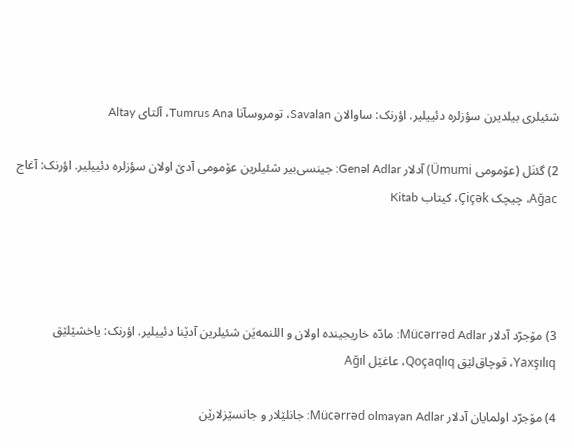شئیلری بیلدیرن سؤزلره دئییلیر. اؤرنک: ساوالان Savalan، تومروسآنا Tumrus Ana، آلتای Altay

2) گئنَل (عۆمومی Ümumi) آدلار Genəl Adlar: جینسی‌بیر شئیلرین عۆمومی آدێ اولان سؤزلره دئییلیر. اؤرنک: آغاج Ağac، چیچک Çiçək، کیتاب Kitab




3) مۆجرّد آدلار Mücərrəd Adlar: مادّه خاریجینده اولان و اللنمه‌یَن شئیلرین آدێنا دئییلیر. اؤرنک: یاخشێلێق Yaxşılıq، قوچاق‌لێق Qoçaqlıq، عاغێل Ağıl

4) مۆجرّد اولمایان آدلار Mücərrəd olmayan Adlar: جانلێلار و جانسێزلارێن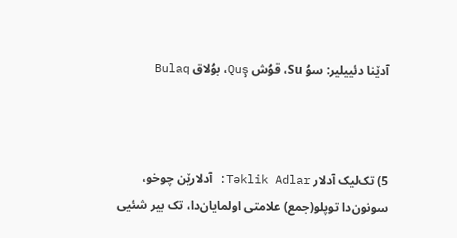آدێنا دئییلیر: سوُ Su، قوُش Quş، بوُلاق Bulaq



5) تک‌لیک آدلار Təklik Adlar: آدلارێن چوخو، سونون‌دا توپلو(جمع) علامتی اولمایان‌دا، تک بیر شئیی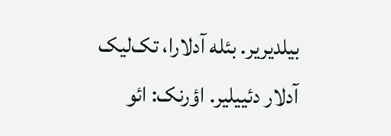بیلدیریر. بئله آدلارا، تک‌لیک آدلار دئییلیر. اؤرنک: ائو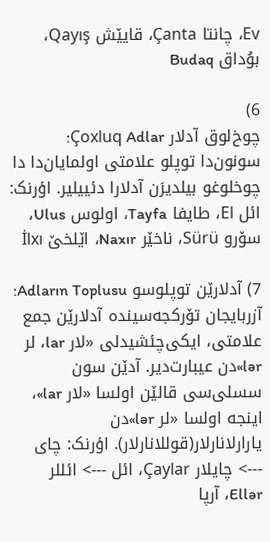Ev، چانتا Çanta، قایێش Qayış، بوُداق Budaq

6)
چوخ‌لوق آدلار Çoxluq Adlar: سونون‌دا توپلو علامتی اولمایان‌دا دا چوخلوغو بیلدیرَن آدلارا دئییلیر. اؤرنک: ائل El، طایفا Tayfa، اولوس Ulus، سۆرو Sürü، ناخێر Naxır، اێلخێ İlxı

7) آدلارێن توپلوسو Adların Toplusu: آزربایجان تۆرکجه‌سینده آدلارێن جمع علامتی، ایکی‌چئشیدلی «لار lar، لر lər»دن عیبارت‌دیر. آدێن سون سسلی‌سی قالێن اولسا «لار lar»، اینجه اولسا «لر lər»دن یارارلانارلار(قوللانارلار). اؤرنک: چای ---> چایلار Çaylar، ائل ---> ائللر Ellər، آرپا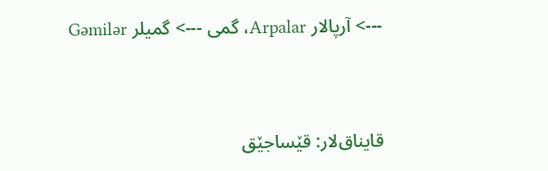---> آرپالار Arpalar، گمی ---> گمیلر Gəmilər


قایناق‌لار: قێساجێق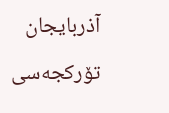آذربایجان تۆرکجه‌سی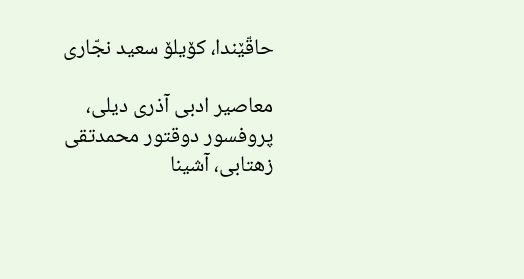حاقّێندا، کۆیلۆ سعید نجّاری

معاصیر ادبی آذری دیلی، پروفسور دوقتور محمدتقی زهتابی، آشینا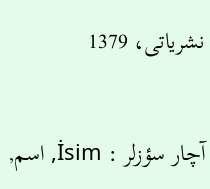نشریاتی، 1379


آچار سؤزلر : İsim, اسم,